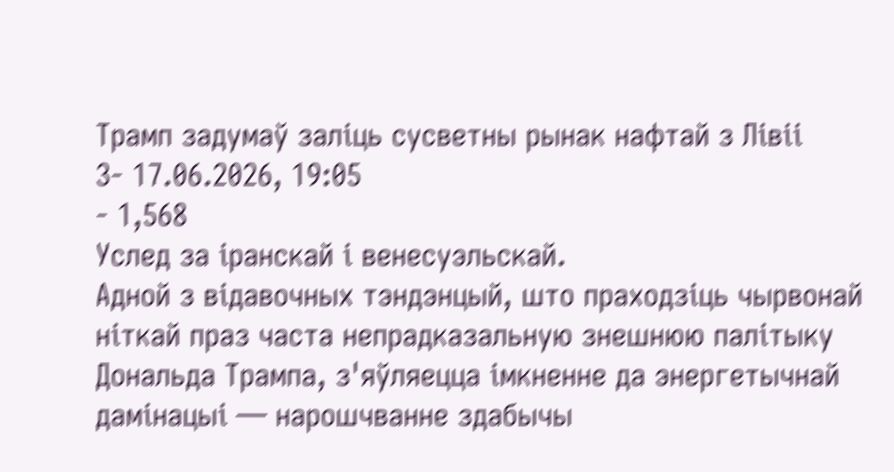Трамп задумаў заліць сусветны рынак нафтай з Лівіі
3- 17.06.2026, 19:05
- 1,568
Услед за іранскай і венесуэльскай.
Адной з відавочных тэндэнцый, што праходзіць чырвонай ніткай праз часта непрадказальную знешнюю палітыку Дональда Трампа, з'яўляецца імкненне да энергетычнай дамінацыі — нарошчванне здабычы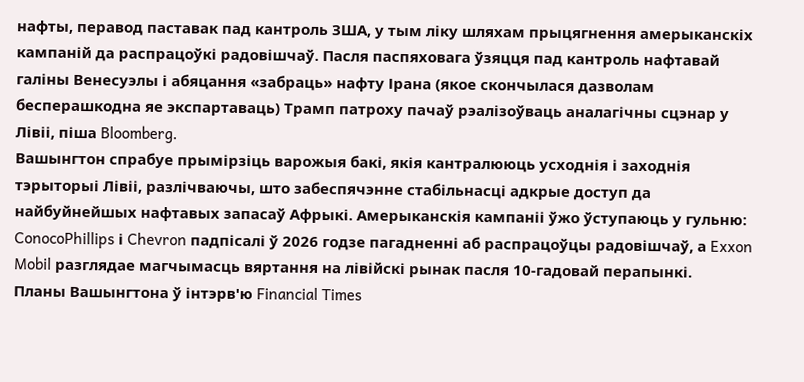нафты, перавод паставак пад кантроль ЗША, у тым ліку шляхам прыцягнення амерыканскіх кампаній да распрацоўкі радовішчаў. Пасля паспяховага ўзяцця пад кантроль нафтавай галіны Венесуэлы і абяцання «забраць» нафту Ірана (якое скончылася дазволам бесперашкодна яе экспартаваць) Трамп патроху пачаў рэалізоўваць аналагічны сцэнар у Лівіі, піша Bloomberg.
Вашынгтон спрабуе прымірзіць варожыя бакі, якія кантралююць усходнія і заходнія тэрыторыі Лівіі, разлічваючы, што забеспячэнне стабільнасці адкрые доступ да найбуйнейшых нафтавых запасаў Афрыкі. Амерыканскія кампаніі ўжо ўступаюць у гульню: ConocoPhillips і Chevron падпісалі ў 2026 годзе пагадненні аб распрацоўцы радовішчаў, а Exxon Mobil разглядае магчымасць вяртання на лівійскі рынак пасля 10-гадовай перапынкі.
Планы Вашынгтона ў інтэрв'ю Financial Times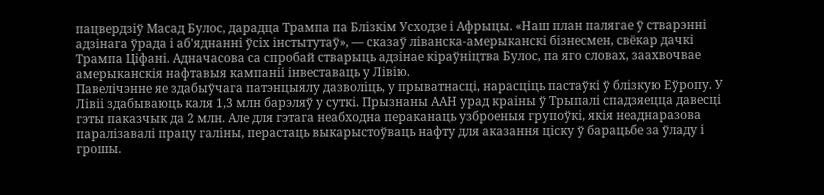пацвердзіў Масад Булос, дарадца Трампа па Блізкім Усходзе і Афрыцы. «Наш план палягае ў стварэнні адзінага ўрада і аб'яднанні ўсіх інстытутаў», — сказаў ліванска-амерыканскі бізнесмен, свёкар дачкі Трампа Ціфані. Адначасова са спробай стварыць адзінае кіраўніцтва Булос, па яго словах, заахвочвае амерыканскія нафтавыя кампаніі інвеставаць у Лівію.
Павелічэнне яе здабыўчага патэнцыялу дазволіць, у прыватнасці, нарасціць пастаўкі ў блізкую Еўропу. У Лівіі здабываюць каля 1,3 млн барэляў у суткі. Прызнаны ААН урад краіны ў Трыпалі спадзяецца давесці гэты паказчык да 2 млн. Але для гэтага неабходна пераканаць узброеныя групоўкі, якія неаднаразова паралізавалі працу галіны, перастаць выкарыстоўваць нафту для аказання ціску ў барацьбе за ўладу і грошы.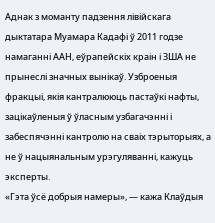Аднак з моманту падзення лівійскага дыктатара Муамара Кадафі ў 2011 годзе намаганні ААН, еўрапейскіх краін і ЗША не прынеслі значных вынікаў. Узброеныя фракцыі, якія кантралююць пастаўкі нафты, зацікаўленыя ў ўласным узбагачэнні і забеспячэнні кантролю на сваіх тэрыторыях, а не ў нацыянальным урэгуляванні, кажуць эксперты.
«Гэта ўсё добрыя намеры», — кажа Клаўдыя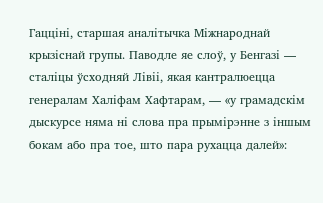Гацціні, старшая аналітычка Міжнароднай крызіснай групы. Паводле яе слоў, у Бенгазі — сталіцы ўсходняй Лівіі, якая кантралюецца генералам Халіфам Хафтарам, — «у грамадскім дыскурсе няма ні слова пра прымірэнне з іншым бокам або пра тое, што пара рухацца далей»: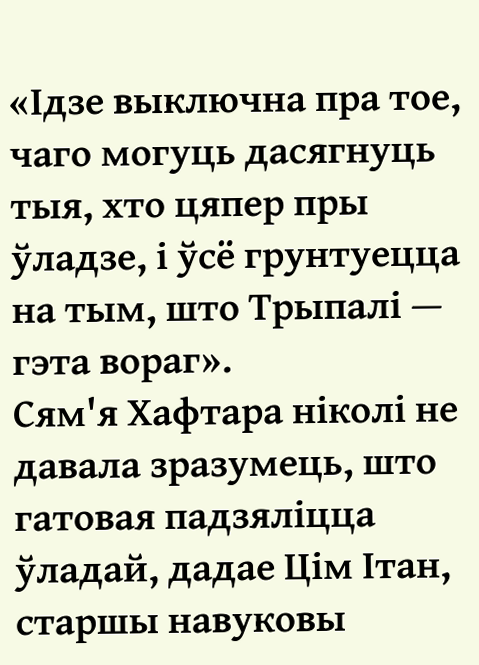«Ідзе выключна пра тое, чаго могуць дасягнуць тыя, хто цяпер пры ўладзе, і ўсё грунтуецца на тым, што Трыпалі — гэта вораг».
Сям'я Хафтара ніколі не давала зразумець, што гатовая падзяліцца ўладай, дадае Цім Ітан, старшы навуковы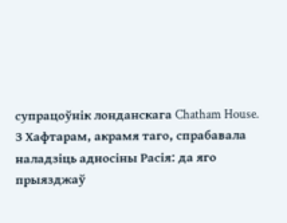супрацоўнік лонданскага Chatham House.
З Хафтарам, акрамя таго, спрабавала наладзіць адносіны Расія: да яго прыязджаў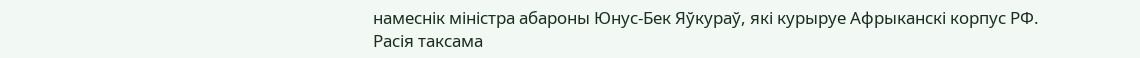намеснік міністра абароны Юнус-Бек Яўкураў, які курыруе Афрыканскі корпус РФ.
Расія таксама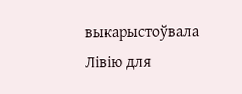выкарыстоўвала Лівію для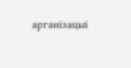арганізацыі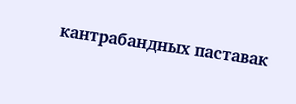кантрабандных паставак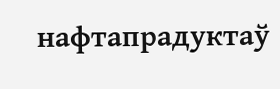нафтапрадуктаў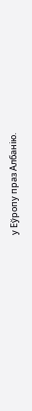у Еўропу праз Албанію.